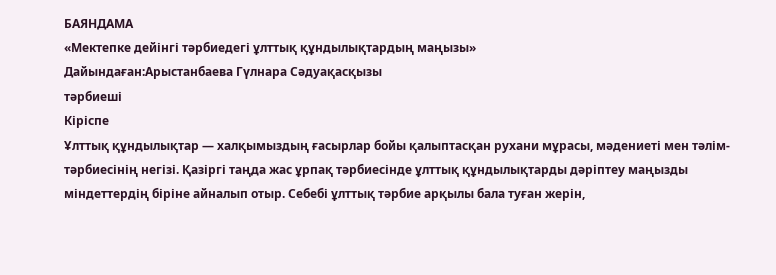БАЯНДАМА
«Мектепке дейінгі тәрбиедегі ұлттық құндылықтардың маңызы»
Дайындаған:Арыстанбаева Гүлнара Сәдуақасқызы
тәрбиеші
Кіріспе
Ұлттық құндылықтар — халқымыздың ғасырлар бойы қалыптасқан рухани мұрасы, мәдениеті мен тәлім-тәрбиесінің негізі. Қазіргі таңда жас ұрпақ тәрбиесінде ұлттық құндылықтарды дәріптеу маңызды міндеттердің біріне айналып отыр. Себебі ұлттық тәрбие арқылы бала туған жерін,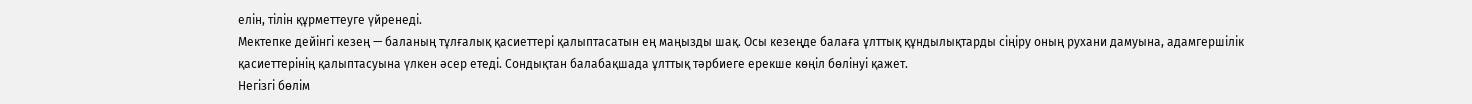елін, тілін құрметтеуге үйренеді.
Мектепке дейінгі кезең — баланың тұлғалық қасиеттері қалыптасатын ең маңызды шақ. Осы кезеңде балаға ұлттық құндылықтарды сіңіру оның рухани дамуына, адамгершілік қасиеттерінің қалыптасуына үлкен әсер етеді. Сондықтан балабақшада ұлттық тәрбиеге ерекше көңіл бөлінуі қажет.
Негізгі бөлім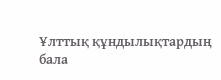Ұлттық құндылықтардың бала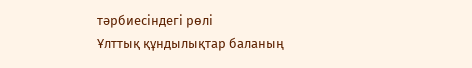тәрбиесіндегі рөлі
Ұлттық құндылықтар баланың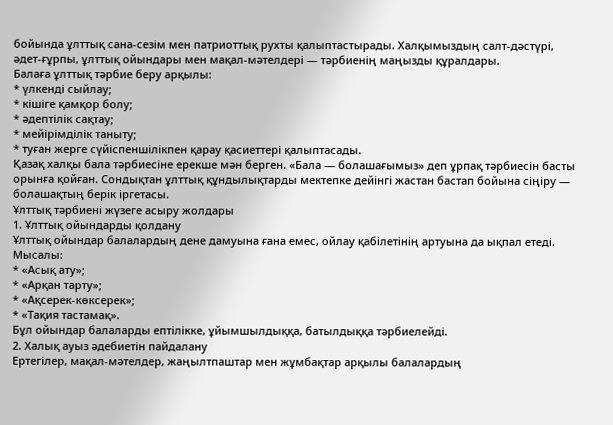бойында ұлттық сана-сезім мен патриоттық рухты қалыптастырады. Халқымыздың салт-дәстүрі, әдет-ғұрпы, ұлттық ойындары мен мақал-мәтелдері — тәрбиенің маңызды құралдары.
Балаға ұлттық тәрбие беру арқылы:
* үлкенді сыйлау;
* кішіге қамқор болу;
* әдептілік сақтау;
* мейірімділік таныту;
* туған жерге сүйіспеншілікпен қарау қасиеттері қалыптасады.
Қазақ халқы бала тәрбиесіне ерекше мән берген. «Бала — болашағымыз» деп ұрпақ тәрбиесін басты орынға қойған. Сондықтан ұлттық құндылықтарды мектепке дейінгі жастан бастап бойына сіңіру — болашақтың берік іргетасы.
Ұлттық тәрбиені жүзеге асыру жолдары
1. Ұлттық ойындарды қолдану
Ұлттық ойындар балалардың дене дамуына ғана емес, ойлау қабілетінің артуына да ықпал етеді. Мысалы:
* «Асық ату»;
* «Арқан тарту»;
* «Ақсерек-көксерек»;
* «Тақия тастамақ».
Бұл ойындар балаларды ептілікке, ұйымшылдыққа, батылдыққа тәрбиелейді.
2. Халық ауыз әдебиетін пайдалану
Ертегілер, мақал-мәтелдер, жаңылтпаштар мен жұмбақтар арқылы балалардың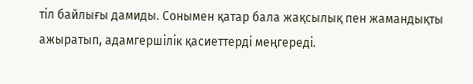тіл байлығы дамиды. Сонымен қатар бала жақсылық пен жамандықты ажыратып, адамгершілік қасиеттерді меңгереді.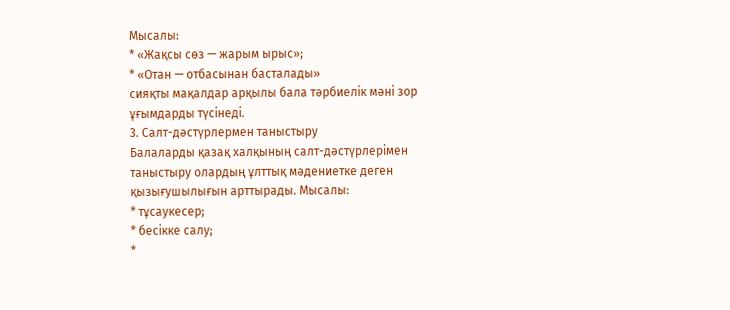Мысалы:
* «Жақсы сөз — жарым ырыс»;
* «Отан — отбасынан басталады»
сияқты мақалдар арқылы бала тәрбиелік мәні зор ұғымдарды түсінеді.
3. Салт-дәстүрлермен таныстыру
Балаларды қазақ халқының салт-дәстүрлерімен таныстыру олардың ұлттық мәдениетке деген қызығушылығын арттырады. Мысалы:
* тұсаукесер;
* бесікке салу;
*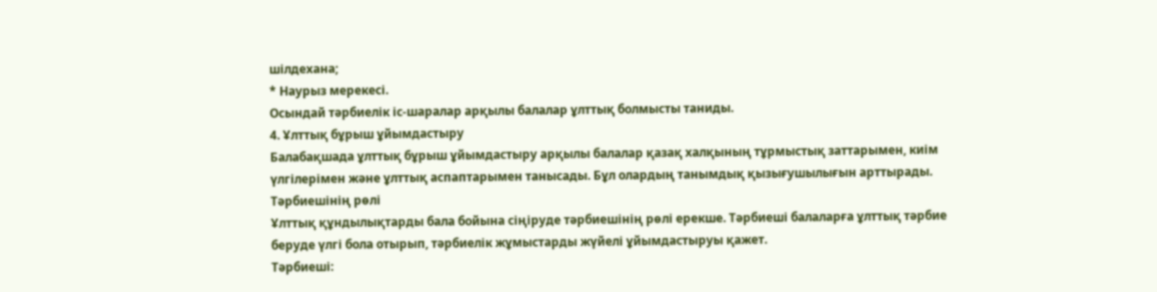шілдехана;
* Наурыз мерекесі.
Осындай тәрбиелік іс-шаралар арқылы балалар ұлттық болмысты таниды.
4. Ұлттық бұрыш ұйымдастыру
Балабақшада ұлттық бұрыш ұйымдастыру арқылы балалар қазақ халқының тұрмыстық заттарымен, киім үлгілерімен және ұлттық аспаптарымен танысады. Бұл олардың танымдық қызығушылығын арттырады.
Тәрбиешінің рөлі
Ұлттық құндылықтарды бала бойына сіңіруде тәрбиешінің рөлі ерекше. Тәрбиеші балаларға ұлттық тәрбие беруде үлгі бола отырып, тәрбиелік жұмыстарды жүйелі ұйымдастыруы қажет.
Тәрбиеші: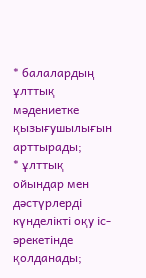* балалардың ұлттық мәдениетке қызығушылығын арттырады;
* ұлттық ойындар мен дәстүрлерді күнделікті оқу іс-әрекетінде қолданады;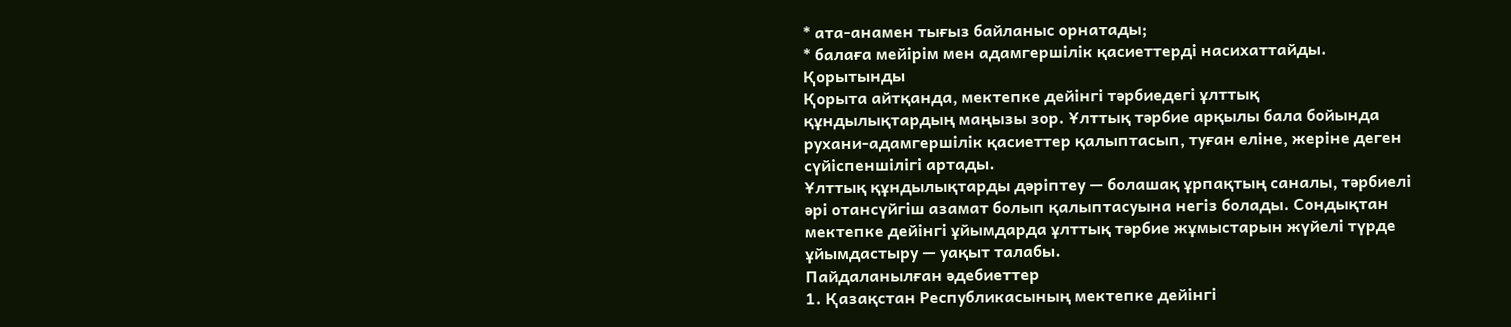* ата-анамен тығыз байланыс орнатады;
* балаға мейірім мен адамгершілік қасиеттерді насихаттайды.
Қорытынды
Қорыта айтқанда, мектепке дейінгі тәрбиедегі ұлттық құндылықтардың маңызы зор. Ұлттық тәрбие арқылы бала бойында рухани-адамгершілік қасиеттер қалыптасып, туған еліне, жеріне деген сүйіспеншілігі артады.
Ұлттық құндылықтарды дәріптеу — болашақ ұрпақтың саналы, тәрбиелі әрі отансүйгіш азамат болып қалыптасуына негіз болады. Сондықтан мектепке дейінгі ұйымдарда ұлттық тәрбие жұмыстарын жүйелі түрде ұйымдастыру — уақыт талабы.
Пайдаланылған әдебиеттер
1. Қазақстан Республикасының мектепке дейінгі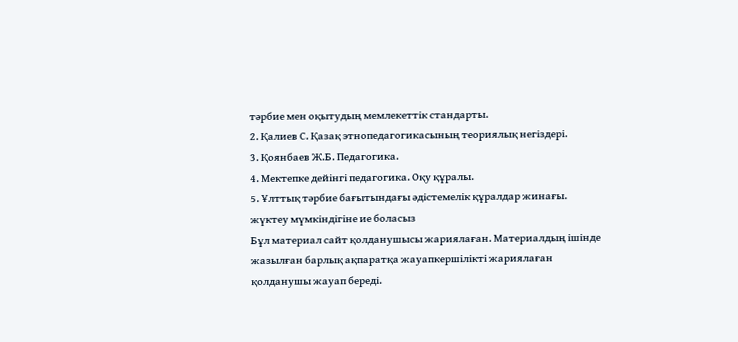тәрбие мен оқытудың мемлекеттік стандарты.
2. Қалиев С. Қазақ этнопедагогикасының теориялық негіздері.
3. Қоянбаев Ж.Б. Педагогика.
4. Мектепке дейінгі педагогика. Оқу құралы.
5. Ұлттық тәрбие бағытындағы әдістемелік құралдар жинағы.
жүктеу мүмкіндігіне ие боласыз
Бұл материал сайт қолданушысы жариялаған. Материалдың ішінде жазылған барлық ақпаратқа жауапкершілікті жариялаған қолданушы жауап береді.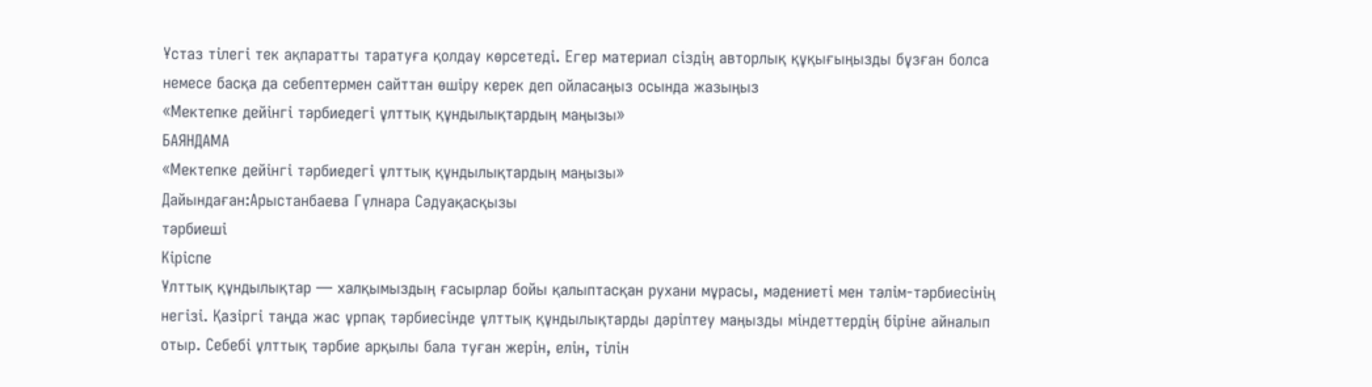Ұстаз тілегі тек ақпаратты таратуға қолдау көрсетеді. Егер материал сіздің авторлық құқығыңызды бұзған болса немесе басқа да себептермен сайттан өшіру керек деп ойласаңыз осында жазыңыз
«Мектепке дейінгі тәрбиедегі ұлттық құндылықтардың маңызы»
БАЯНДАМА
«Мектепке дейінгі тәрбиедегі ұлттық құндылықтардың маңызы»
Дайындаған:Арыстанбаева Гүлнара Сәдуақасқызы
тәрбиеші
Кіріспе
Ұлттық құндылықтар — халқымыздың ғасырлар бойы қалыптасқан рухани мұрасы, мәдениеті мен тәлім-тәрбиесінің негізі. Қазіргі таңда жас ұрпақ тәрбиесінде ұлттық құндылықтарды дәріптеу маңызды міндеттердің біріне айналып отыр. Себебі ұлттық тәрбие арқылы бала туған жерін, елін, тілін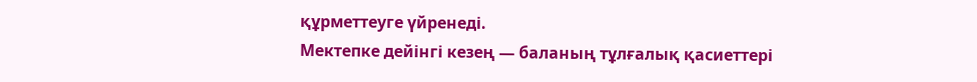құрметтеуге үйренеді.
Мектепке дейінгі кезең — баланың тұлғалық қасиеттері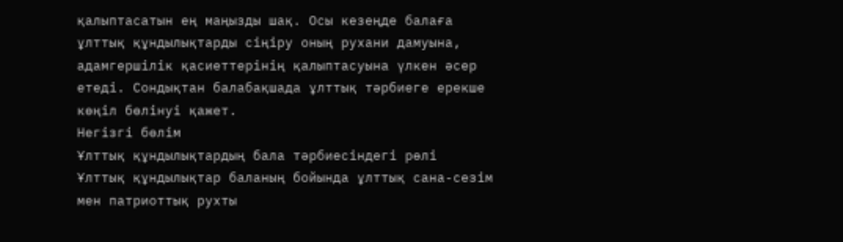қалыптасатын ең маңызды шақ. Осы кезеңде балаға ұлттық құндылықтарды сіңіру оның рухани дамуына, адамгершілік қасиеттерінің қалыптасуына үлкен әсер етеді. Сондықтан балабақшада ұлттық тәрбиеге ерекше көңіл бөлінуі қажет.
Негізгі бөлім
Ұлттық құндылықтардың бала тәрбиесіндегі рөлі
Ұлттық құндылықтар баланың бойында ұлттық сана-сезім мен патриоттық рухты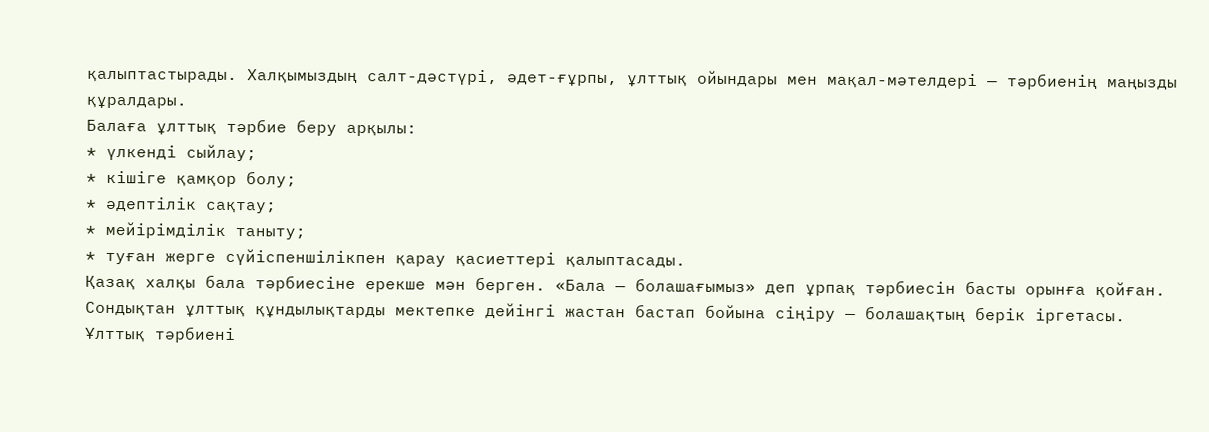қалыптастырады. Халқымыздың салт-дәстүрі, әдет-ғұрпы, ұлттық ойындары мен мақал-мәтелдері — тәрбиенің маңызды құралдары.
Балаға ұлттық тәрбие беру арқылы:
* үлкенді сыйлау;
* кішіге қамқор болу;
* әдептілік сақтау;
* мейірімділік таныту;
* туған жерге сүйіспеншілікпен қарау қасиеттері қалыптасады.
Қазақ халқы бала тәрбиесіне ерекше мән берген. «Бала — болашағымыз» деп ұрпақ тәрбиесін басты орынға қойған. Сондықтан ұлттық құндылықтарды мектепке дейінгі жастан бастап бойына сіңіру — болашақтың берік іргетасы.
Ұлттық тәрбиені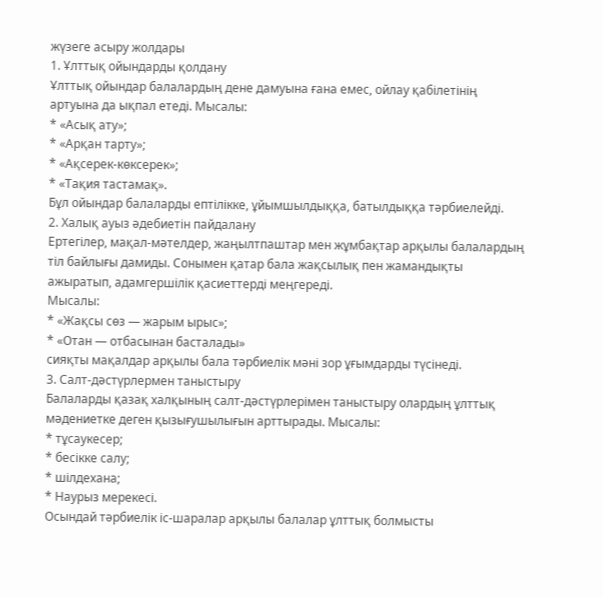жүзеге асыру жолдары
1. Ұлттық ойындарды қолдану
Ұлттық ойындар балалардың дене дамуына ғана емес, ойлау қабілетінің артуына да ықпал етеді. Мысалы:
* «Асық ату»;
* «Арқан тарту»;
* «Ақсерек-көксерек»;
* «Тақия тастамақ».
Бұл ойындар балаларды ептілікке, ұйымшылдыққа, батылдыққа тәрбиелейді.
2. Халық ауыз әдебиетін пайдалану
Ертегілер, мақал-мәтелдер, жаңылтпаштар мен жұмбақтар арқылы балалардың тіл байлығы дамиды. Сонымен қатар бала жақсылық пен жамандықты ажыратып, адамгершілік қасиеттерді меңгереді.
Мысалы:
* «Жақсы сөз — жарым ырыс»;
* «Отан — отбасынан басталады»
сияқты мақалдар арқылы бала тәрбиелік мәні зор ұғымдарды түсінеді.
3. Салт-дәстүрлермен таныстыру
Балаларды қазақ халқының салт-дәстүрлерімен таныстыру олардың ұлттық мәдениетке деген қызығушылығын арттырады. Мысалы:
* тұсаукесер;
* бесікке салу;
* шілдехана;
* Наурыз мерекесі.
Осындай тәрбиелік іс-шаралар арқылы балалар ұлттық болмысты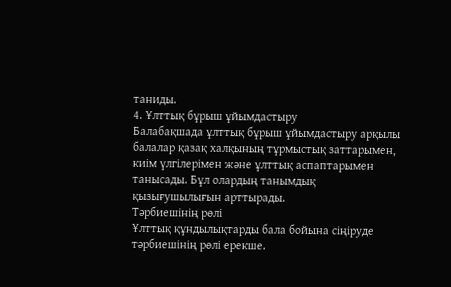таниды.
4. Ұлттық бұрыш ұйымдастыру
Балабақшада ұлттық бұрыш ұйымдастыру арқылы балалар қазақ халқының тұрмыстық заттарымен, киім үлгілерімен және ұлттық аспаптарымен танысады. Бұл олардың танымдық қызығушылығын арттырады.
Тәрбиешінің рөлі
Ұлттық құндылықтарды бала бойына сіңіруде тәрбиешінің рөлі ерекше.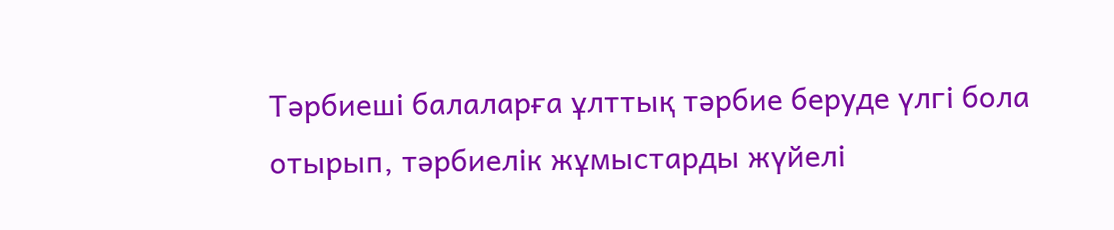Тәрбиеші балаларға ұлттық тәрбие беруде үлгі бола отырып, тәрбиелік жұмыстарды жүйелі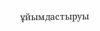ұйымдастыруы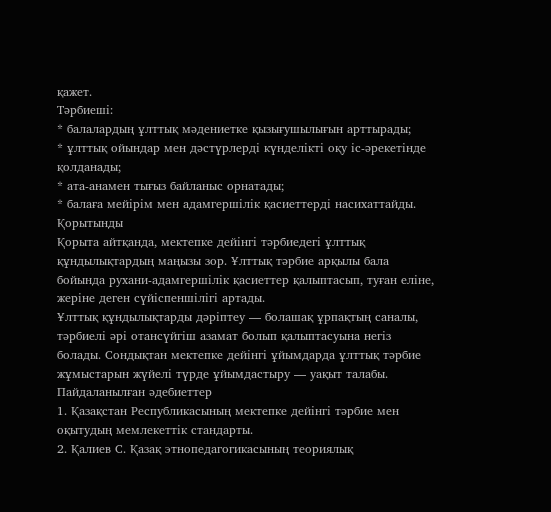қажет.
Тәрбиеші:
* балалардың ұлттық мәдениетке қызығушылығын арттырады;
* ұлттық ойындар мен дәстүрлерді күнделікті оқу іс-әрекетінде қолданады;
* ата-анамен тығыз байланыс орнатады;
* балаға мейірім мен адамгершілік қасиеттерді насихаттайды.
Қорытынды
Қорыта айтқанда, мектепке дейінгі тәрбиедегі ұлттық құндылықтардың маңызы зор. Ұлттық тәрбие арқылы бала бойында рухани-адамгершілік қасиеттер қалыптасып, туған еліне, жеріне деген сүйіспеншілігі артады.
Ұлттық құндылықтарды дәріптеу — болашақ ұрпақтың саналы, тәрбиелі әрі отансүйгіш азамат болып қалыптасуына негіз болады. Сондықтан мектепке дейінгі ұйымдарда ұлттық тәрбие жұмыстарын жүйелі түрде ұйымдастыру — уақыт талабы.
Пайдаланылған әдебиеттер
1. Қазақстан Республикасының мектепке дейінгі тәрбие мен оқытудың мемлекеттік стандарты.
2. Қалиев С. Қазақ этнопедагогикасының теориялық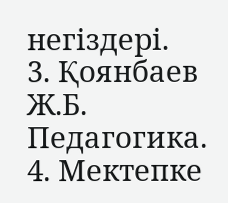негіздері.
3. Қоянбаев Ж.Б. Педагогика.
4. Мектепке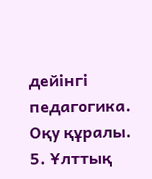дейінгі педагогика. Оқу құралы.
5. Ұлттық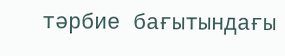тәрбие бағытындағы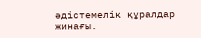әдістемелік құралдар жинағы.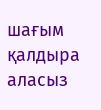шағым қалдыра аласыз